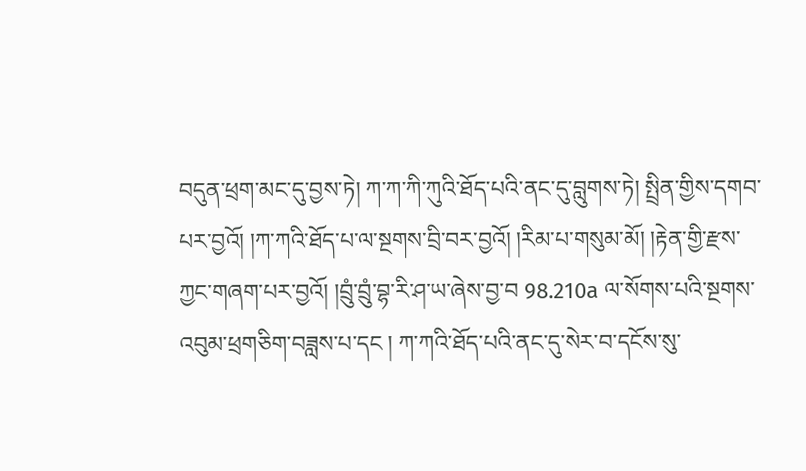བདུན་ཕྲག་མང་དུ་བྱས་ཏེ། ཀ་ཀ་ཀི་ཀུའི་ཐོད་པའི་ནང་དུ་བླུགས་ཏེ། སྤྲིན་གྱིས་དགབ་པར་བྱའོ། །ཀ་ཀའི་ཐོད་པ་ལ་སྔགས་བྲི་བར་བྱའོ། །རིམ་པ་གསུམ་མོ། །རྟེན་གྱི་རྫས་ཀྱང་གཞག་པར་བྱའོ། །བྲུཾ་བྲུཾ་བྷ་རི་ཤ་ཡ་ཞེས་བྱ་བ 98.210a ལ་སོགས་པའི་སྔགས་འབུམ་ཕྲགཅིག་བཟླས་པ་དང ། ཀ་ཀའི་ཐོད་པའི་ནང་དུ་སེར་བ་དངོས་སུ་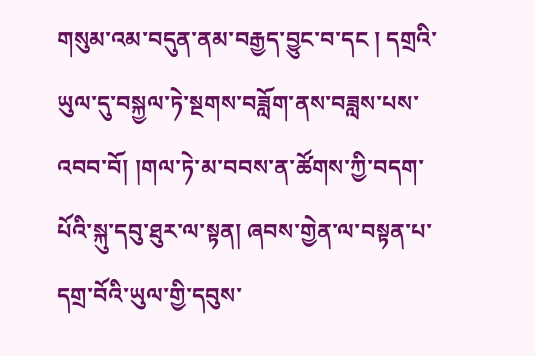གསུམ་འམ་བདུན་ནམ་བརྒྱད་བྱུང་བ་དང ། དགྲའི་ཡུལ་དུ་བསྐྱལ་ཏེ་སྔགས་བཟློག་ནས་བཟླས་པས་འབབ་བོ། །གལ་ཏེ་མ་བབས་ན་ཚོགས་ཀྱི་བདག་པོའི་སྐུ་དབུ་ཐུར་ལ་སྟན། ཞབས་གྱེན་ལ་བསྟན་པ་དགྲ་བོའི་ཡུལ་གྱི་དབུས་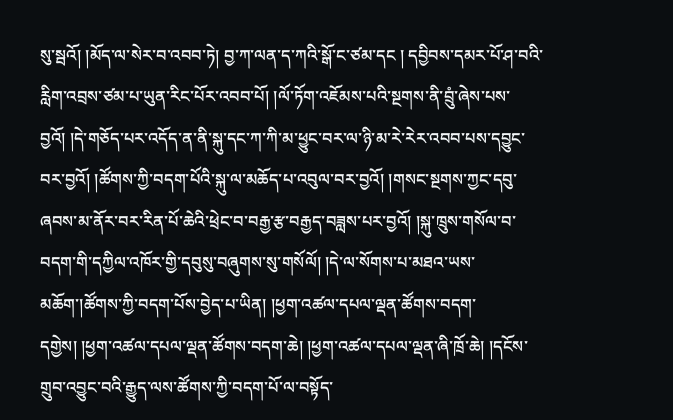སུ་སྦའོ། །མོད་ལ་སེར་བ་འབབ་ཏེ། བྱ་ཀ་ལན་ད་ཀའི་སྒོ་ང་ཙམ་དང ། དབྱིབས་དམར་པོ་ཤ་བའི་རླིག་འབྲས་ཙམ་པ་ཡུན་རིང་པོར་འབབ་པོ། །ལོ་ཏོག་འཇོམས་པའི་སྔགས་ནི་བྲུཾ་ཞེས་པས་བྱའོ། །དེ་གཅོད་པར་འདོད་ན་ནི་སྐུ་དང་ཀ་ཀི་མ་ཕྱུང་བར་ལ་ཉི་མ་རེ་རེར་འབབ་པས་དབྱུང་བར་བྱའོ། །ཚོགས་ཀྱི་བདག་པོའི་སྐུ་ལ་མཆོད་པ་འབུལ་བར་བྱའོ། །གསང་སྔགས་ཀྱང་དབུ་ཞབས་མ་ནོར་བར་རིན་པོ་ཆེའི་ཕྲེང་བ་བརྒྱ་རྩ་བརྒྱད་བཟླས་པར་བྱའོ། །སྐུ་ཁྲུས་གསོལ་བ་བདག་གི་དཀྱིལ་འཁོར་གྱི་དབུསུ་བཞུགས་སུ་གསོལོ། །དེ་ལ་སོགས་པ་མཐའ་ཡས་མཆོག་།ཚོགས་ཀྱི་བདག་པོས་བྱེད་པ་ཡིན། །ཕྱག་འཚལ་དཔལ་ལྡན་ཚོགས་བདག་དགྱེས། །ཕྱག་འཚལ་དཔལ་ལྡན་ཚོགས་བདག་ཆེ། །ཕྱག་འཚལ་དཔལ་ལྡན་ཞི་ཁྲོ་ཆེ། །དངོས་གྲུབ་འབྱུང་བའི་རྒྱུད་ལས་ཚོགས་ཀྱི་བདག་པོ་ལ་བསྟོད་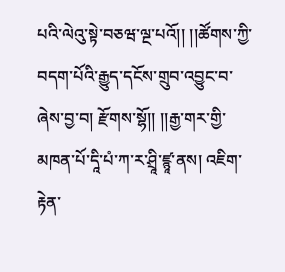པའི་ལེའུ་སྟེ་བཅཝ་ལྔ་པའོ།། །།ཚོགས་ཀྱི་བདག་པོའི་རྒྱུད་དངོས་གྲུབ་འབྱུང་བ་ཞེས་བྱ་བ། རྫོགས་སྷོ།། །།རྒྱ་གར་གྱི་མཁན་པོ་དཱི་པཾ་ཀ་ར་ཤྲཱི་ཛྙཱ་ནས། འཇིག་རྟེན་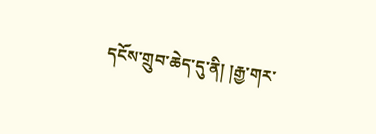དངོས་གྲུབ་ཆེད་དུ་ནི། །རྒྱ་གར་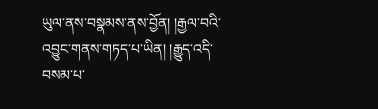ཡུལ་ནས་བསྣམས་ནས་བྱོན། །རྒྱལ་བའི་འབྱུང་གནས་གཏད་པ་ཡིན། །རྒྱུད་འདི་བསམ་པ་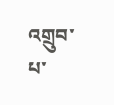འགྲུབ་པ་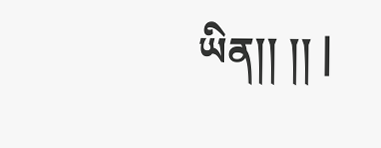ཡིན།། །། |